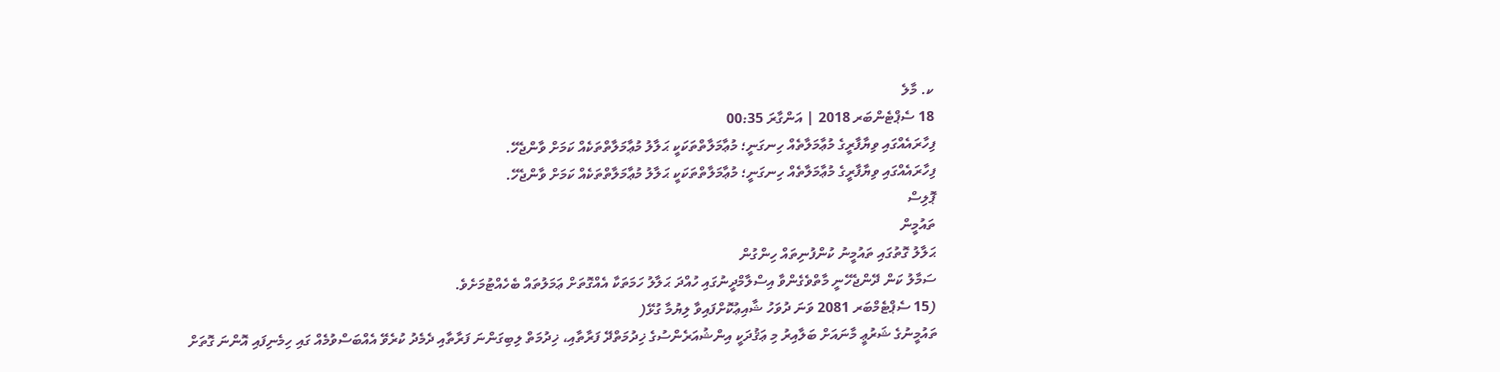ކ. މާލެ
18 ސެޕްޓެންބަރ 2018 | އަންގާރަ 00:35
ފިހާރައެއްގައި ވިޔާފާރީގެ މުޢާމަލާތެއް ހިނގަނީ؛ މުޢާމަލާތްތަކަކީ ޙަލާލު މުޢާމަލާތްތަކެއް ކަމަށް ވާންޖެހޭ.
ފިހާރައެއްގައި ވިޔާފާރީގެ މުޢާމަލާތެއް ހިނގަނީ؛ މުޢާމަލާތްތަކަކީ ޙަލާލު މުޢާމަލާތްތަކެއް ކަމަށް ވާންޖެހޭ.
ޕޮލިސް
ތައުމީން
ޙަލާލު ގޮތުގައި ތައުމީނު ކުންފުނިތައް ހިންގުން
ސަމާލު ކަން ދޭންޖެހޭނީ މާތްވެގެންވާ އިސްލާމްދީނުގައި ހުއްދަ ޙަލާލު ހަމަތަކާ އެއްގޮތަށް ޢަމަލުތައް ބެހެއްޓުމަށެވެ.
(15 ސެޕްޓެމްބަރ 2081 ވަނަ ދުވަހު ޝާއިޢުކޮށްފައިވާ ލިޔުމާ ގުޅޭ(
ތައުމީނުގެ ޝަރުޢީ މާނައަށް ބަލާއިރު މި ޢަޤުދަކީ އިންޝުއަރެންސުގެ ޚިދުމަތްދޭ ފަރާތާއި، ޚިދުމަތް ލިބިގަންނަ ފަރާތާއި ދެމެދު ކުރެވޭ އެއްބަސްވުމެއް ގައި ހިމެނިފައި އޮންނަ ގޮތަށް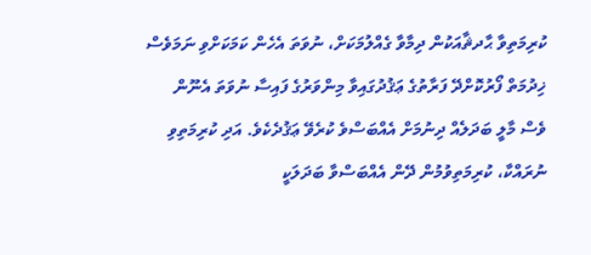ކުރިމަތިވާ ޙާދޘާއަކުން ދިމާވާ ގެއްލުމަކަށް، ނުވަތަ އެހެން ކަމަކަށްވި ނަމަވެސް ޚިދުމަތް ފޯރުކޮށްދޭ ފަރާތުގެ ޢަޤުދުގައިވާ މިންވަރުގެ ފައިސާ ނުވަތަ އެނޫން ވެސް މާލީ ބަދަލެއް ދިނުމަށް އެއްބަސްވެ ކުރެވޭ ޢަޤުދެކެވެ. އަދި ކުރިމަތިވި ނުރައްކާ، ކުރިމަތިވުމުން ދޭން އެއްބަސްވާ ބަދަލަކީ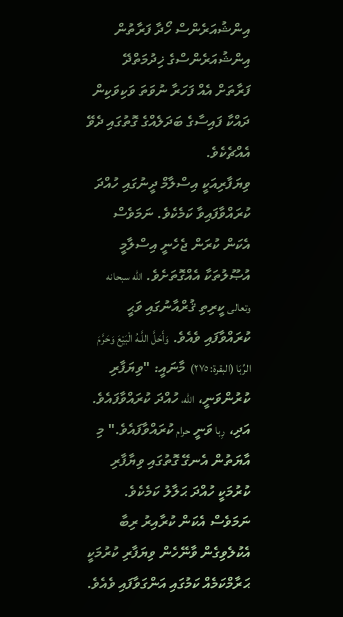އިންޝުއަރެންސް ހޯދާ ފަރާތުން އިންޝުއަރެންސްގެ ޚިދުމަތްދޭ ފަރާތަށް އެއް ފަހަރާ ނުވަތަ ވަކިވަކިން ދައްކާ ފައިސާގެ ބަދަލެއްގެ ގޮތުގައި ދެވޭ އެއްޗެކެވެ.
ވިޔަފާރިއަކީ އިސްލާމް ދީނުގައި ހުއްދަ ކުރައްވާފައިވާ ކަމެކެވެ. ނަމަވެސް އެކަން ކުރަން ޖެހެނީ އިސްލާމީ އުޞޫލުތަކާ އެއްގޮތަށެވެ. الله سبحانه وتعالى ކީރިތި ޤުރްއާނުގައި ވަޙީ ކުރައްވާފައި ވެއެވެ. وَأَحَلَّ اللَّـهُ الْبَيْعَ وَحَرَّمَ الرِّبَا (البقرة: ٢٧٥)  މާނައީ: "ވިޔަފާރި ކުރުންވަނީ، الله، ހުއްދަ ކުރައްވާފައެވެ. އަދި، رِبا ވަނީ حرام ކުރައްވާފައެވެ." މި އާޔަތުން އެނގޭ ގޮތުގައި ވިޔާފާރި ކުރުމަކީ ހުއްދަ ޙަލާލު ކަމެކެވެ. ނަމަވެސް އެކަން ކުރާއިރު ރިބާ އެކުލެވިގެން ވާނޭހެން ވިޔަފާރި ކުރުމަކީ ޙަރާމްކަމެއް ކަމުގައި އަންގަވާފައި ވެއެވެ.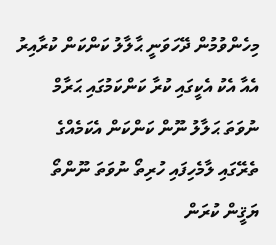މިހެންވުމުން ދޭހަވަނީ ޙާލާލު ކަންކަން ކުރާއިރު އެއާ އެކު އެކީގައި ކުރާ ކަންކަމުގައި ޙަރާމް ނުވަތަ ޙަލާލު ނޫން ކަންކަން އެކަމެއްގެ ތެރޭގައި ލާމެހިފައި ހުރިތޯ ނުވަތަ ނޫންތޯ ޔަޤީން ކުރަން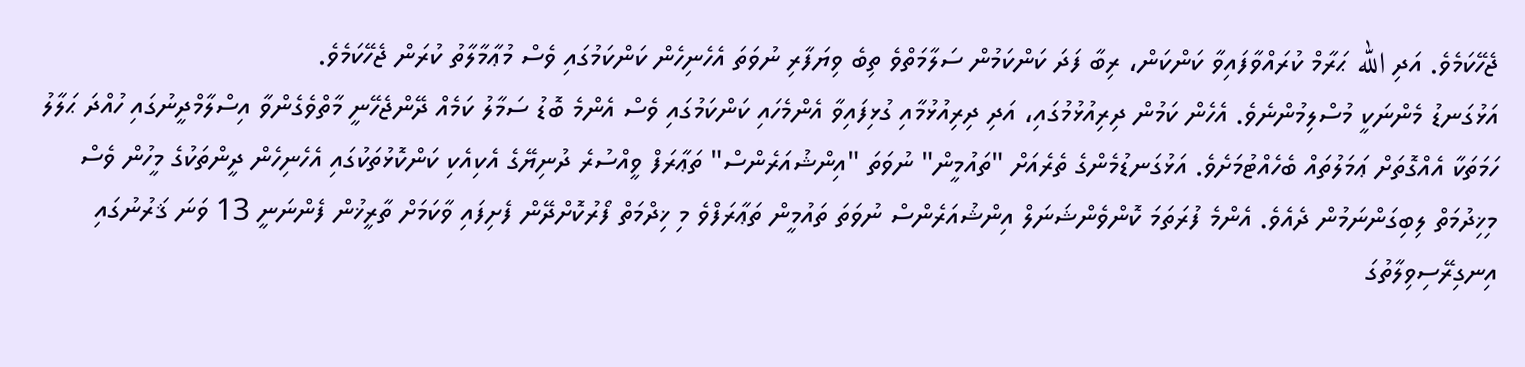ޖެހޭކަމެވެ. އަދި الله ޙަރާމް ކުރައްވާފައިވާ ކަންކަން، ރިބާ ފަދަ ކަންކަމުން ސަލާމަތްވެ ތިބެ ވިޔަފާރި ނުވަތަ އެހެނިހެން ކަންކަމުގައި ވެސް މުޢާމާލާތު ކުރަން ޖެހޭކަމެވެ.
އަޅުގަނޑު މެންނަކީ މުސްލިމުންނެވެ. އެހެން ކަމުން ދިރިއުޅުމުގައި، އަދި ދިރިއުޅުމާއި ގުޅިފައިވާ އެންމެހައި ކަންކަމުގައި ވެސް އެންމެ ބޮޑު ސަމާލު ކަމެއް ދޭންޖެހޭނީ މާތްވެގެންވާ އިސްލާމްދީނުގައި ހުއްދަ ޙަލާލު ހަމަތަކާ އެއްގޮތަށް ޢަމަލުތައް ބެހެއްޓުމަށެވެ. އަޅުގަނޑުމެންގެ ތެރެއަށް "ތައުމީން" ނުވަތަ "އިންޝުއަރެންސް" ތަޢާރަފް ވީއްސުރެ ދުނިޔޭގެ އެކިއެކި ކަންކޮޅުތަކުގައި އެހެނިހެން ދީންތަކުގެ މީހުން ވެސް މިޚިދުމަތް ލިބިގަންނަމުން ދެއެވެ. އެންމެ ފުރަތަމަ ކޮންވެންޝަނަލް އިންޝުއަރެންސް ނުވަތަ ތައުމީން ތަޢާރަފްވެ މި ޚިދްމަތް ފޯރުކޮށްދޭން ފެށިފައި ވާކަމަށް ތާރީޚުން ފެންނަނީ 13 ވަނަ ޤަރުނުގައި އިނގިރޭސިވިލާތުގަ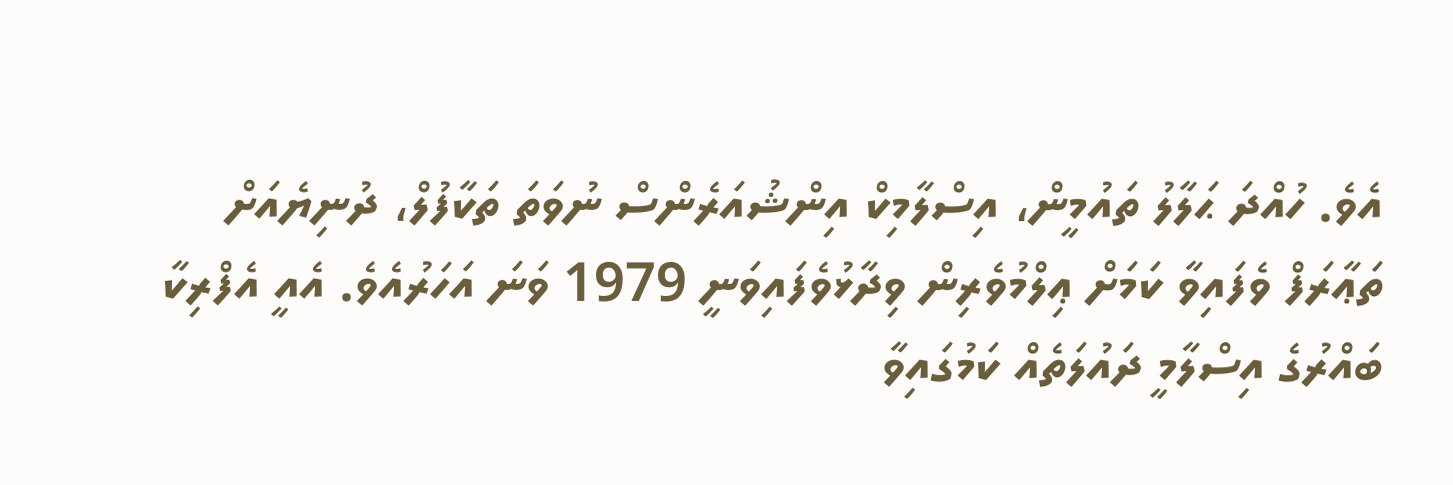އެވެ. ހުއްދަ ޙަލާލު ތައުމީން، އިސްލާމިކް އިންޝުއަރެންސް ނުވަތަ ތަކާފުލް، ދުނިޔެއަށް ތަޢާރަފް ވެފައިވާ ކަމަށް ޢިލްމުވެރިން ވިދާޅުވެފައިވަނީ 1979 ވަނަ އަހަރުއެވެ. އެއީ އެފްރިކާ ބައްރުގެ އިސްލާމީ ދައުލަތެއް ކަމުގައިވާ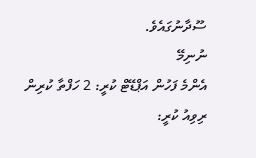ސޫދާނުގައެވެ.
ނުނިމޭ
އެންމެ ފަހުން އަޕްޑޭޓް ކުރީ: 2 ހަފްތާ ކުރިން
ރިވިއު ކުރީ: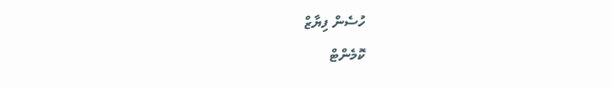ހުސެން ފިޔާޒް
ކޮމެންޓް